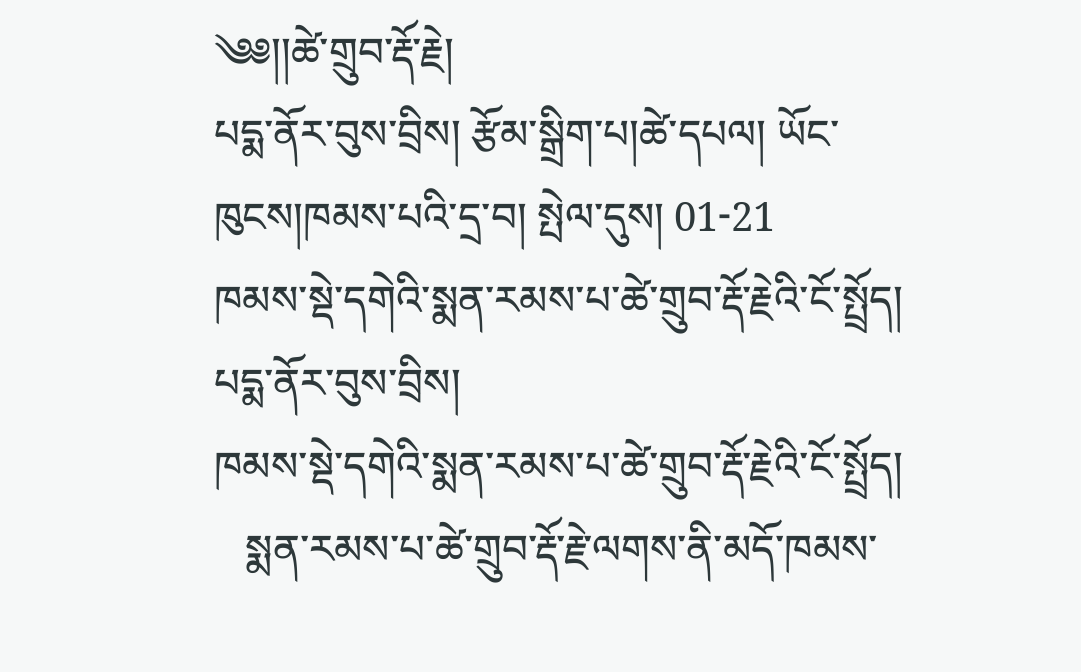༄༅།།ཚེ་གྲུབ་རྡོ་རྗེ།
པདྨ་ནོར་བུས་བྲིས། རྩོམ་སྒྲིག་པ།ཚེ་དཔལ། ཡོང་ཁུངས།ཁམས་པའི་དྲ་བ། སྤེལ་དུས། 01-21
ཁམས་སྡེ་དགེའི་སྨན་རམས་པ་ཚེ་གྲུབ་རྡོ་རྗེའི་ངོ་སྤྲོད།
པདྨ་ནོར་བུས་བྲིས།
ཁམས་སྡེ་དགེའི་སྨན་རམས་པ་ཚེ་གྲུབ་རྡོ་རྗེའི་ངོ་སྤྲོད།
   སྨན་རམས་པ་ཚེ་གྲུབ་རྡོ་རྗེ་ལགས་ནི་མདོ་ཁམས་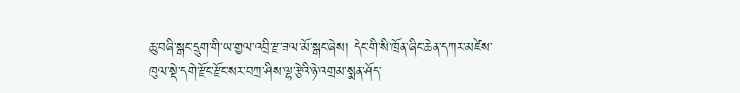ཆུ་བཞི་སྒང་དྲུག་གི་ཡ་གྱལ་འབྲི་རྫ་ཟལ་མོ་སྒང་ཞེས། དེང་གི་སི་ཁྲོན་ཞིང་ཆེན་དཀར་མཛེས་ཁུལ་སྡེ་དགེ་རྫོང་རྫོང་སར་བཀྲ་ཤིས་ལྷ་རྩེའི་ཉེ་འགྲམ་སྨན་ཤོད་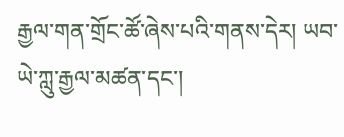རྒྱལ་གན་གྲོང་ཚོ་ཞེས་པའི་གནས་དེར། ཡབ་ཡེ་ཀླུ་རྒྱལ་མཚན་དང་།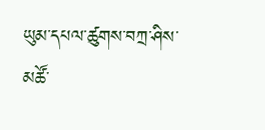ཡུམ་དཔལ་ཚུགས་བཀྲ་ཤིས་མཚོ་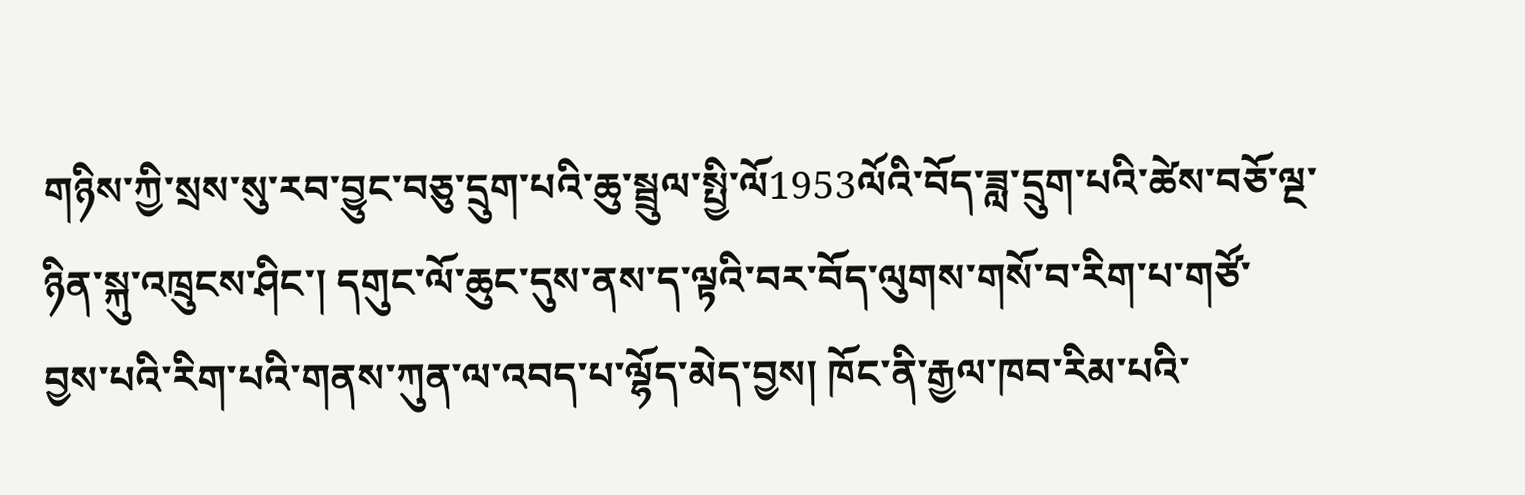གཉིས་ཀྱི་སྲས་སུ་རབ་བྱུང་བཅུ་དྲུག་པའི་ཆུ་སྦྲུལ་སྤྱི་ལོ1953ལོའི་བོད་ཟླ་དྲུག་པའི་ཚེས་བཅོ་ལྔ་ཉིན་སྐུ་འཁྲུངས་ཤིང་། དགུང་ལོ་ཆུང་དུས་ནས་ད་ལྟའི་བར་བོད་ལུགས་གསོ་བ་རིག་པ་གཙོ་བྱས་པའི་རིག་པའི་གནས་ཀུན་ལ་འབད་པ་ལྷོད་མེད་བྱས། ཁོང་ནི་རྒྱལ་ཁབ་རིམ་པའི་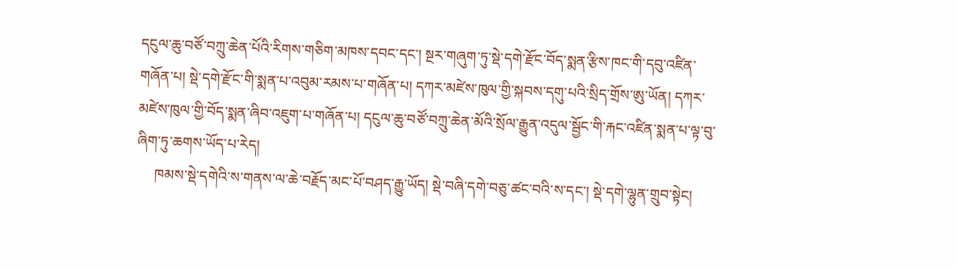དངུལ་ཆུ་བཙོ་བཀྲུ་ཆེན་པོའི་རིགས་གཅིག་མཁས་དབང་དང་། སྔར་གཞུག་ཏུ་སྡེ་དགེ་རྫོང་བོད་སྨན་རྩིས་ཁང་གི་དབུ་འཛིན་གཞོན་པ། སྡེ་དགེ་རྫོང་གི་སྨན་པ་འབུམ་རམས་པ་གཞོན་པ། དཀར་མཛེས་ཁུལ་གྱི་སྐབས་དགུ་པའི་སྲིད་གྲོས་ཨུ་ཡོན། དཀར་མཛེས་ཁུལ་གྱི་བོད་སྨན་ཞིབ་འཇུག་པ་གཞོན་པ། དངུལ་ཆུ་བཙོ་བཀྲུ་ཆེན་མོའི་སྲོལ་རྒྱུན་འདུལ་སྦྱོང་གི་རྐང་འཛིན་སྨན་པ་ལྟ་བུ་ཞིག་ཏུ་ཆགས་ཡོད་པ་རེད།
     ཁམས་སྡེ་དགེའི་ས་གནས་ལ་ཆེ་བརྗོད་མང་པོ་བཤད་རྒྱུ་ཡོད། སྡེ་བཞི་དགེ་བཅུ་ཚང་བའི་ས་དང་། སྡེ་དགེ་ལྷུན་གྲུབ་སྟེང།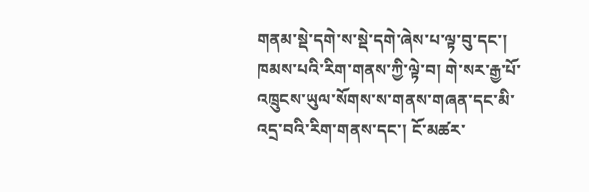གནམ་སྡེ་དགེ་ས་སྡེ་དགེ་ཞེས་པ་ལྟ་བུ་དང་།  ཁམས་པའི་རིག་གནས་ཀྱི་ལྟེ་བ། གེ་སར་རྒྱ་པོ་འཁྲུངས་ཡུལ་སོགས་ས་གནས་གཞན་དང་མི་འདྲ་བའི་རིག་གནས་དང་། ངོ་མཚར་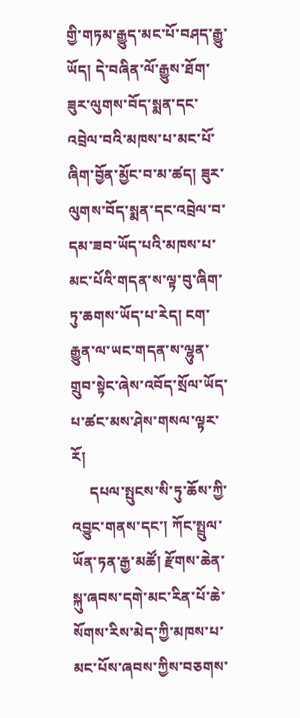གྱི་གཏམ་རྒྱུད་མང་པོ་བཤད་རྒྱུ་ཡོད། དེ་བཞིན་ལོ་རྒྱུས་ཐོག་ཟུར་ལུགས་བོད་སྨན་དང་འབྲེལ་བའི་མཁས་པ་མང་པོ་ཞིག་བྱོན་མྱོང་བ་མ་ཚད། ཟུར་ལུགས་བོད་སྨན་དང་འབྲེལ་བ་དམ་ཟབ་ཡོད་པའི་མཁས་པ་མང་པོའི་གདན་ས་ལྟ་བུ་ཞིག་ཏུ་ཆགས་ཡོད་པ་རེད། ངག་རྒྱུན་ལ་ཡང་གདན་ས་ལྷུན་གྲུབ་སྟེང་ཞེས་འབོད་སྲོལ་ཡོད་པ་ཚང་མས་ཤེས་གསལ་ལྟར་རོ།
     དཔལ་སྤུངས་སི་ཏུ་ཆོས་ཀྱི་འབྱུང་གནས་དང་། ཀོང་སྤྲུལ་ཡོན་ཏན་རྒྱ་མཚོ། རྫོགས་ཆེན་སྐུ་ཞབས་དགེ་མང་རིན་པོ་ཆེ་སོགས་རིས་མེད་ཀྱི་མཁས་པ་མང་པོས་ཞབས་ཀྱིས་བཅགས་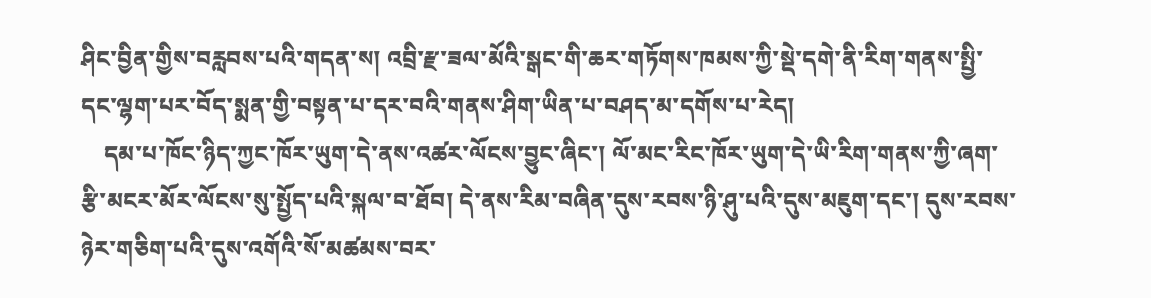ཤིང་བྱིན་གྱིས་བརླབས་པའི་གདན་ས། འབྲི་རྫ་ཟལ་མོའི་སྒང་གི་ཆར་གཏོགས་ཁམས་ཀྱི་སྡེ་དགེ་ནི་རིག་གནས་སྤྱི་དང་ལྷག་པར་བོད་སྨན་གྱི་བསྟན་པ་དར་བའི་གནས་ཤིག་ཡིན་པ་བཤད་མ་དགོས་པ་རེད།
    དམ་པ་ཁོང་ཉིད་ཀྱང་ཁོར་ཡུག་དེ་ནས་འཚར་ལོངས་བྱུང་ཞིང་། ལོ་མང་རིང་ཁོར་ཡུག་དེ་ཡི་རིག་གནས་ཀྱི་ཞག་རྩི་མངར་མོར་ལོངས་སུ་སྤྱོད་པའི་སྐལ་བ་ཐོབ། དེ་ནས་རིམ་བཞིན་དུས་རབས་ཉི་ཤུ་པའི་དུས་མཇུག་དང་། དུས་རབས་ཉེར་གཅིག་པའི་དུས་འགོའི་སོ་མཚམས་བར་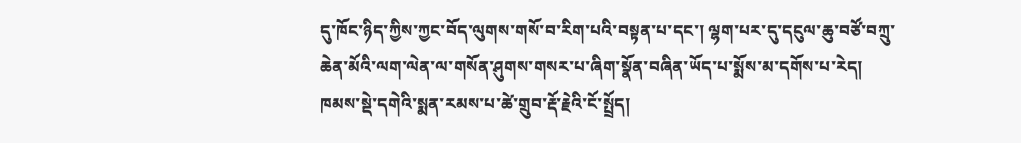དུ་ཁོང་ཉིད་ཀྱིས་ཀྱང་བོད་ལུགས་གསོ་བ་རིག་པའི་བསྟན་པ་དང་། ལྷག་པར་དུ་དངུལ་ཆུ་བཙོ་བཀྲུ་ཆེན་མོའི་ལག་ལེན་ལ་གསོན་ཤུགས་གསར་པ་ཞིག་སྣོན་བཞིན་ཡོད་པ་སྨོས་མ་དགོས་པ་རེད།
ཁམས་སྡེ་དགེའི་སྨན་རམས་པ་ཚེ་གྲུབ་རྡོ་རྗེའི་ངོ་སྤྲོད།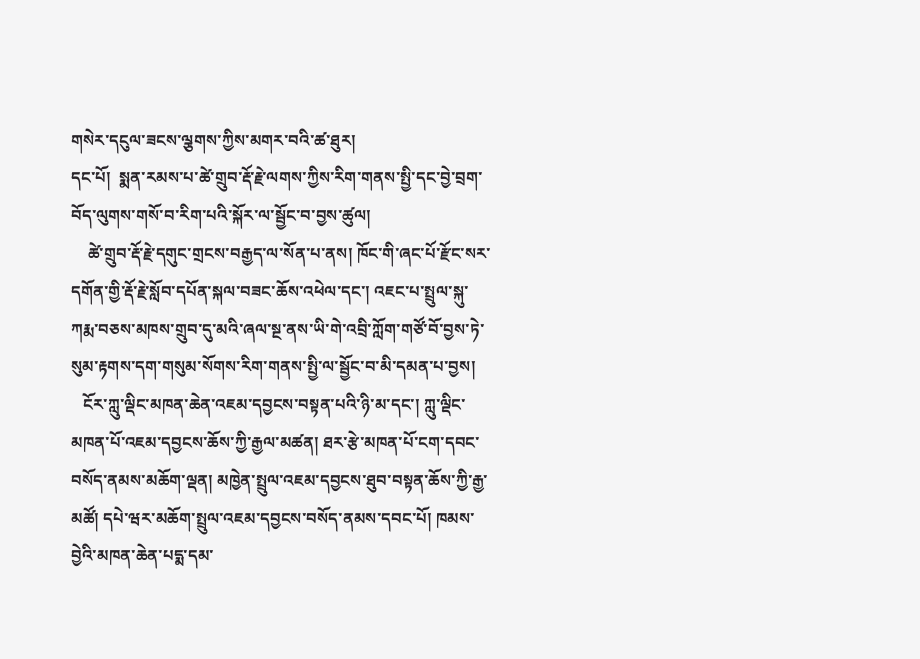གསེར་དངུལ་ཟངས་ལྕགས་ཀྱིས་མགར་བའི་ཚ་ཐུར།
དང་པོ།  སྨན་རམས་པ་ཚེ་གྲུབ་རྡོ་རྗེ་ལགས་ཀྱིས་རིག་གནས་སྤྱི་དང་བྱེ་བྲག་བོད་ལུགས་གསོ་བ་རིག་པའི་སྐོར་ལ་སྦྱོང་བ་བྱས་ཚུལ།
    ཚེ་གྲུབ་རྡོ་རྗེ་དགུང་གྲངས་བརྒྱད་ལ་སོན་པ་ནས། ཁོང་གི་ཞང་པོ་རྫོང་སར་དགོན་གྱི་རྡོ་རྗེ་སློབ་དཔོན་སྐལ་བཟང་ཆོས་འཕེལ་དང་། འཇང་པ་སྤྲུལ་སྐུ་ཀརྨ་བཅས་མཁས་གྲུབ་དུ་མའི་ཞལ་སྔ་ནས་ཡི་གེ་འབྲི་ཀློག་གཙོ་བོ་བྱས་ཏེ་སུམ་རྟགས་དག་གསུམ་སོགས་རིག་གནས་སྤྱི་ལ་སྦྱོང་བ་མི་དམན་པ་བྱས།
   ངོར་ཀླུ་ལྡིང་མཁན་ཆེན་འཇམ་དབྱངས་བསྟན་པའི་ཉི་མ་དང་། ཀླུ་ལྡིང་མཁན་པོ་འཇམ་དབྱངས་ཆོས་ཀྱི་རྒྱལ་མཚན། ཐར་རྩེ་མཁན་པོ་ངག་དབང་བསོད་ནམས་མཆོག་ལྡན། མཁྱེན་སྤྲུལ་འཇམ་དབྱངས་ཐུབ་བསྟན་ཆོས་ཀྱི་རྒྱ་མཚོ། དཔེ་ཝར་མཆོག་སྤྲུལ་འཇམ་དབྱངས་བསོད་ནམས་དབང་པོ། ཁམས་བྱེའི་མཁན་ཆེན་པདྨ་དམ་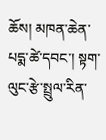ཆོས། མཁན་ཆེན་པདྨ་ཚེ་དབང་། སྟག་ལུང་རྩེ་སྤྲུལ་རིན་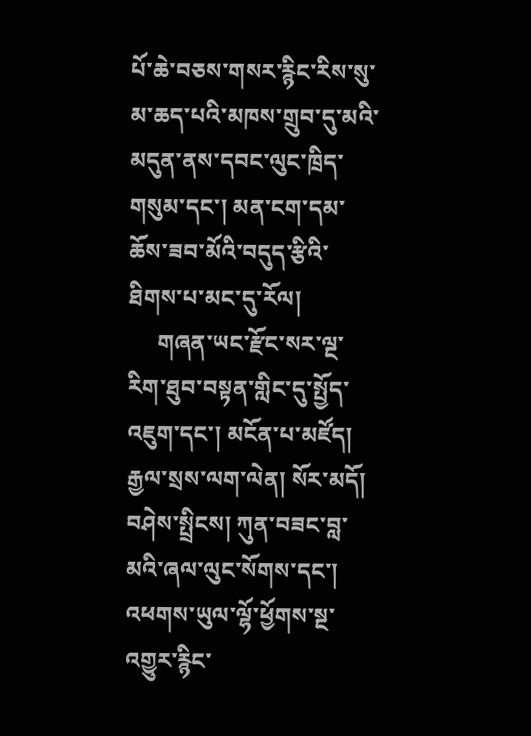པོ་ཆེ་བཅས་གསར་རྙིང་རིས་སུ་མ་ཆད་པའི་མཁས་གྲུབ་དུ་མའི་མདུན་ནས་དབང་ལུང་ཁྲིད་གསུམ་དང་། མན་ངག་དམ་ཆོས་ཟབ་མོའི་བདུད་རྩིའི་ཐིགས་པ་མང་དུ་རོལ།
     གཞན་ཡང་རྫོང་སར་ལྔ་རིག་ཐུབ་བསྟན་གླིང་དུ་སྤྱོད་འཇུག་དང་། མངོན་པ་མཛོད། རྒྱལ་སྲས་ལག་ལེན། སོར་མདོ། བཤེས་སྤྲིངས། ཀུན་བཟང་བླ་མའི་ཞལ་ལུང་སོགས་དང་། འཕགས་ཡུལ་ལྷོ་ཕྱོགས་སྔ་འགྱུར་རྙིང་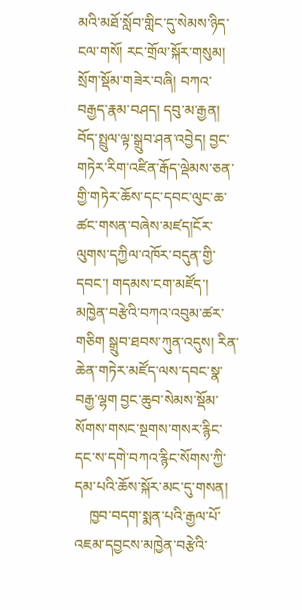མའི་མཐོ་སློབ་གླིང་དུ་སེམས་ཉིད་ངལ་གསོ། རང་གྲོལ་སྐོར་གསུམ། སྲོག་སྡོམ་གཟེར་བཞི། བཀའ་བརྒྱད་རྣམ་བཤད། དབུ་མ་རྒྱན། བོད་སྤྲུལ་ལྟ་སྒྲུབ་ཤན་འབྱེད། བྱང་གཏེར་རིག་འཛིན་རྒོད་ལྡེམས་ཅན་གྱི་གཏེར་ཆོས་དང་དབང་ལུང་ཆ་ཚང་གསན་བཞེས་མཛད།ངོར་ལུགས་དཀྱིལ་འཁོར་བདུན་གྱི་དབང་། གདམས་ངག་མཛོད་། མཁྱེན་བརྩེའི་བཀའ་འབུམ་ཚར་གཅིག སྒྲུབ་ཐབས་ཀུན་འདུས། རིན་ཆེན་གཏེར་མཛོད་ལས་དབང་སྣ་བརྒྱ་ལྷག བྱང་ཆུབ་སེམས་སྡོམ་སོགས་གསང་སྔགས་གསར་རྙིང་དང་ས་དགེ་བཀའ་རྙིང་སོགས་ཀྱི་དམ་པའི་ཆོས་སྐོར་མང་དུ་གསན།
    ཁྱབ་བདག་སྨན་པའི་རྒྱལ་པོ་འཇམ་དབྱངས་མཁྱེན་བརྩེའི་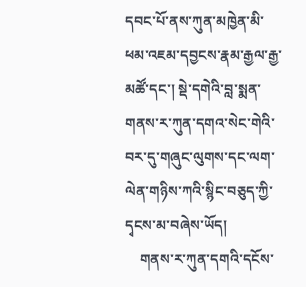དབང་པོ་ནས་ཀུན་མཁྱེན་མི་ཕམ་འཇམ་དབྱངས་རྣམ་རྒྱལ་རྒྱ་མཚོ་དང་། སྡེ་དགེའི་བླ་སྨན་གནས་ར་ཀུན་དགའ་སེང་གེའི་བར་དུ་གཞུང་ལུགས་དང་ལག་ལེན་གཉིས་ཀའི་སྙིང་བཅུད་ཀྱི་དྭངས་མ་བཞེས་ཡོད།
    གནས་ར་ཀུན་དགའི་དངོས་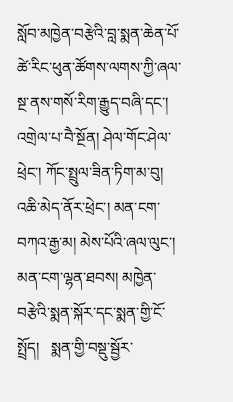སློབ་མཁྱེན་བརྩེའི་བླ་སྨན་ཆེན་པོ་ཚེ་རིང་ཕུན་ཚོགས་ལགས་ཀྱི་ཞལ་སྔ་ནས་གསོ་རིག་རྒྱུད་བཞི་དང་། འགྲེལ་པ་བཻ་སྔོན། ཤེལ་གོང་ཤེལ་ཕྲེང་། ཀོང་སྤྲུལ་ཟིན་ཏིག་མ་བུ། འཆི་མེད་ནོར་ཕྲེང་། མན་ངག་བཀའ་རྒྱ་མ། མེས་པོའི་ཞལ་ལུང་། མན་ངག་ལྷན་ཐབས། མཁྱེན་བརྩེའི་སྨན་སྐོར་དང་སྨན་གྱི་ངོ་སྤྲོད།   སྨན་གྱི་བསྡུ་སྦྱོར་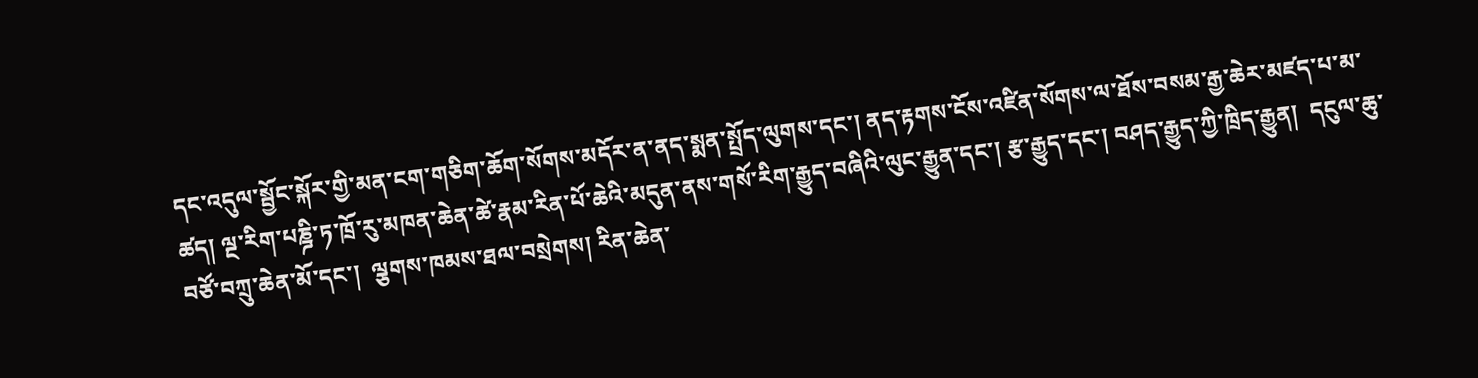དང་འདུལ་སྦྱོང་སྐོར་གྱི་མན་ངག་གཅིག་ཆོག་སོགས་མདོར་ན་ནད་སྨན་སྤྲོད་ལུགས་དང་། ནད་རྟགས་ངོས་འཛིན་སོགས་ལ་ཐོས་བསམ་རྒྱ་ཆེར་མཛད་པ་མ་ཚད། ལྔ་རིག་པཎྜི་ཏ་ཁྲོ་རུ་མཁན་ཆེན་ཚེ་རྣམ་རིན་པོ་ཆེའི་མདུན་ནས་གསོ་རིག་རྒྱུད་བཞིའི་ལུང་རྒྱུན་དང་། རྩ་རྒྱུད་དང་། བཤད་རྒྱུད་ཀྱི་ཁྲིད་རྒྱུན།  དངུལ་ཆུ་བཙོ་བཀྲུ་ཆེན་མོ་དང་།  ལྕགས་ཁམས་ཐལ་བསྲེགས། རིན་ཆེན་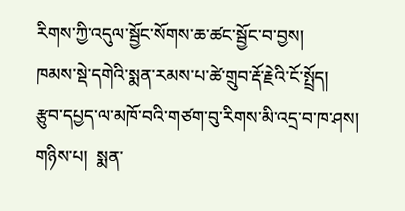རིགས་ཀྱི་འདུལ་སྦྱོང་སོགས་ཆ་ཚང་སྦྱོང་བ་བྱས།
ཁམས་སྡེ་དགེའི་སྨན་རམས་པ་ཚེ་གྲུབ་རྡོ་རྗེའི་ངོ་སྤྲོད།
རྩུབ་དཔྱད་ལ་མཁོ་བའི་གཙག་བུ་རིགས་མི་འདྲ་བ་ཁ་ཤས།
གཉིས་པ།  སྨན་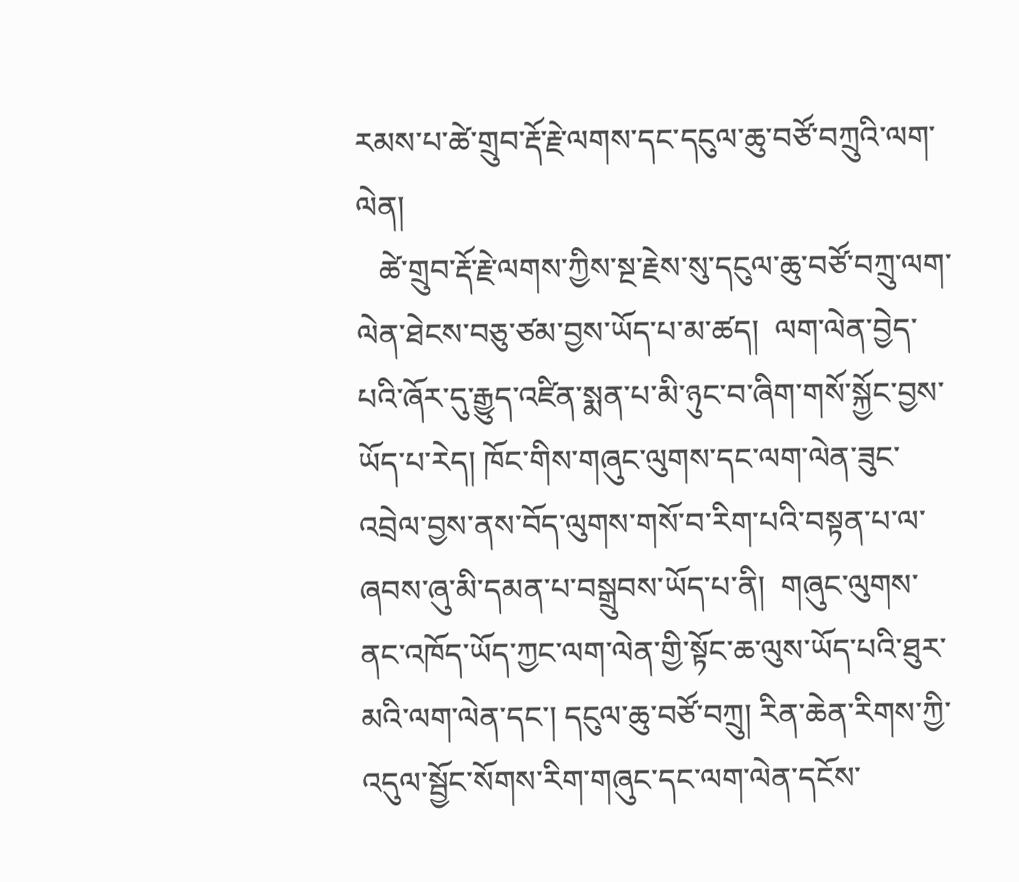རམས་པ་ཚེ་གྲུབ་རྡོ་རྗེ་ལགས་དང་དངུལ་ཆུ་བཙོ་བཀྲུའི་ལག་ལེན།
   ཚེ་གྲུབ་རྡོ་རྗེ་ལགས་ཀྱིས་སྔ་རྗེས་སུ་དངུལ་ཆུ་བཙོ་བཀྲུ་ལག་ལེན་ཐེངས་བཅུ་ཙམ་བྱས་ཡོད་པ་མ་ཚད།  ལག་ལེན་བྱེད་པའི་ཞོར་དུ་རྒྱུད་འཛིན་སྨན་པ་མི་ཉུང་བ་ཞིག་གསོ་སྐྱོང་བྱས་ཡོད་པ་རེད། ཁོང་གིས་གཞུང་ལུགས་དང་ལག་ལེན་ཟུང་འབྲེལ་བྱས་ནས་བོད་ལུགས་གསོ་བ་རིག་པའི་བསྟན་པ་ལ་ཞབས་ཞུ་མི་དམན་པ་བསྒྲུབས་ཡོད་པ་ནི།  གཞུང་ལུགས་ནང་འཁོད་ཡོད་ཀྱང་ལག་ལེན་གྱི་སྟོང་ཆ་ལུས་ཡོད་པའི་ཐུར་མའི་ལག་ལེན་དང་། དངུལ་ཆུ་བཙོ་བཀྲུ། རིན་ཆེན་རིགས་ཀྱི་འདུལ་སྦྱོང་སོགས་རིག་གཞུང་དང་ལག་ལེན་དངོས་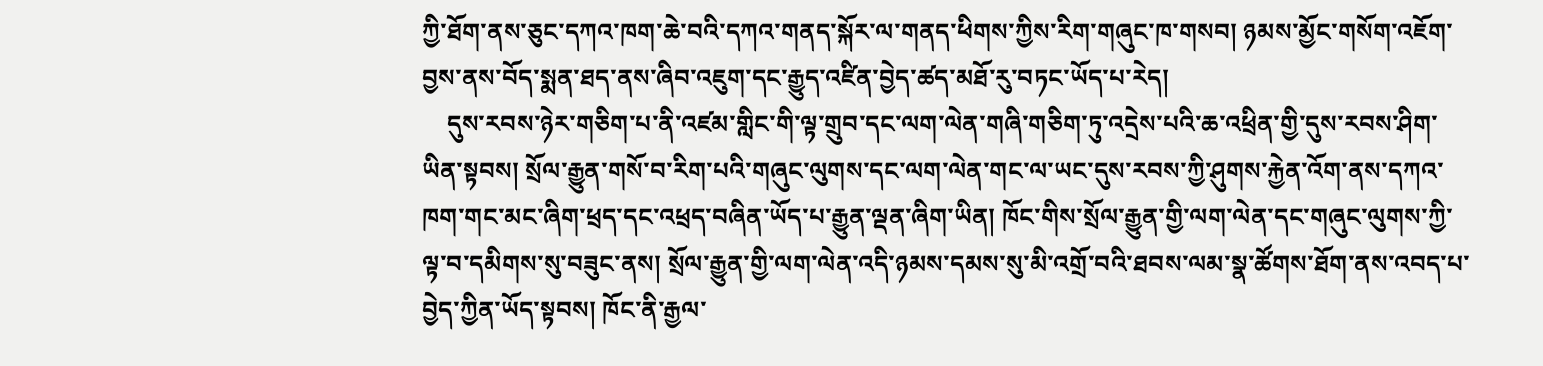ཀྱི་ཐོག་ནས་ཅུང་དཀའ་ཁག་ཆེ་བའི་དཀའ་གནད་སྐོར་ལ་གནད་ཕིགས་ཀྱིས་རིག་གཞུང་ཁ་གསབ། ཉམས་མྱོང་གསོག་འཇོག་བྱས་ནས་བོད་སྨན་ཐད་ནས་ཞིབ་འཇུག་དང་རྒྱུད་འཛིན་བྱེད་ཚད་མཐོ་རུ་བཏང་ཡོད་པ་རེད།
    དུས་རབས་ཉེར་གཅིག་པ་ནི་འཛམ་གླིང་གི་ལྟ་གྲུབ་དང་ལག་ལེན་གཞི་གཅིག་ཏུ་འདྲེས་པའི་ཆ་འཕྲིན་གྱི་དུས་རབས་ཤིག་ཡིན་སྟབས། སྲོལ་རྒྱུན་གསོ་བ་རིག་པའི་གཞུང་ལུགས་དང་ལག་ལེན་གང་ལ་ཡང་དུས་རབས་ཀྱི་ཤུགས་རྐྱེན་འོག་ནས་དཀའ་ཁག་གང་མང་ཞིག་ཕྲད་དང་འཕྲད་བཞིན་ཡོད་པ་རྒྱུན་ལྡན་ཞིག་ཡིན། ཁོང་གིས་སྲོལ་རྒྱུན་གྱི་ལག་ལེན་དང་གཞུང་ལུགས་ཀྱི་ལྟ་བ་དམིགས་སུ་བཟུང་ནས། སྲོལ་རྒྱུན་གྱི་ལག་ལེན་འདི་ཉམས་དམས་སུ་མི་འགྲོ་བའི་ཐབས་ལམ་སྣ་ཚོགས་ཐོག་ནས་འབད་པ་བྱེད་ཀྱིན་ཡོད་སྟབས། ཁོང་ནི་རྒྱལ་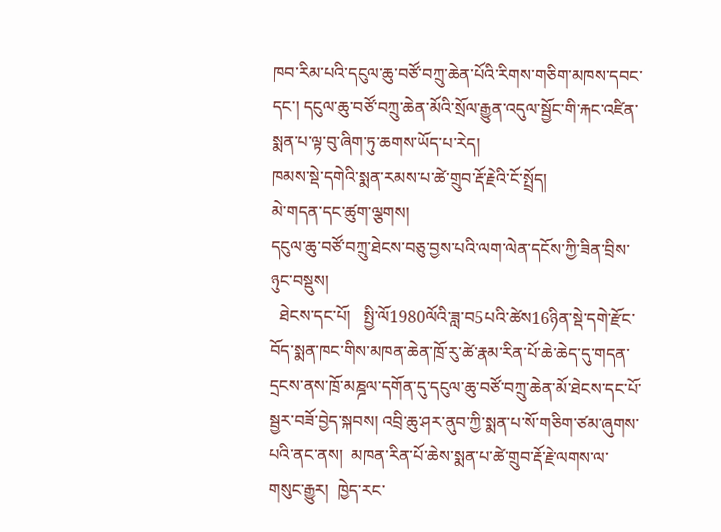ཁབ་རིམ་པའི་དངུལ་ཆུ་བཙོ་བཀྲུ་ཆེན་པོའི་རིགས་གཅིག་མཁས་དབང་དང་། དངུལ་ཆུ་བཙོ་བཀྲུ་ཆེན་མོའི་སྲོལ་རྒྱུན་འདུལ་སྦྱོང་གི་རྐང་འཛིན་སྨན་པ་ལྟ་བུ་ཞིག་ཏུ་ཆགས་ཡོད་པ་རེད།
ཁམས་སྡེ་དགེའི་སྨན་རམས་པ་ཚེ་གྲུབ་རྡོ་རྗེའི་ངོ་སྤྲོད།
མེ་གདན་དང་ཚུག་ལྕགས།
དངུལ་ཆུ་བཙོ་བཀྲུ་ཐེངས་བཅུ་བྱས་པའི་ལག་ལེན་དངོས་ཀྱི་ཟིན་བྲིས་ཉུང་བསྡུས།
  ཐེངས་དང་པོ།   སྤྱི་ལོ1980ལོའི་ཟླ་བ5པའི་ཚེས16ཉིན་སྡེ་དགེ་རྫོང་བོད་སྨན་ཁང་གིས་མཁན་ཆེན་ཁྲོ་རུ་ཚེ་རྣམ་རིན་པོ་ཆེ་ཆེད་དུ་གདན་དྲངས་ནས་ཁྲོ་མཎྜལ་དགོན་དུ་དངུལ་ཆུ་བཙོ་བཀྲུ་ཆེན་མོ་ཐེངས་དང་པོ་སྦྱར་བཟོ་བྱེད་སྐབས། འབྲི་ཆུ་ཤར་ནུབ་ཀྱི་སྨན་པ་སོ་གཅིག་ཙམ་ཞུགས་པའི་ནང་ནས།  མཁན་རིན་པོ་ཆེས་སྨན་པ་ཚེ་གྲུབ་རྡོ་རྗེ་ལགས་ལ་གསུང་རྒྱུར།  ཁྱེད་རང་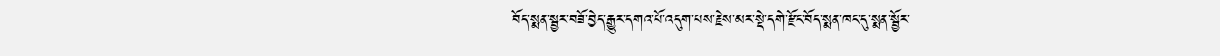བོད་སྨན་སྦྱར་བཟོ་བྱེད་རྒྱུར་དགའ་པོ་འདུག་པས་རྗེས་མར་སྡེ་དགེ་རྫོང་བོད་སྨན་ཁང་དུ་སྨན་སྦྱོར་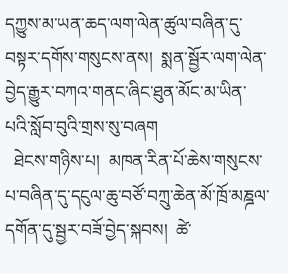དཀྱུས་མ་ཡན་ཆད་ལག་ལེན་ཚུལ་བཞིན་དུ་བསྟར་དགོས་གསུངས་ནས།  སྨན་སྦྱོར་ལག་ལེན་བྱེད་རྒྱུར་བཀའ་གནང་ཞིང་ཐུན་མོང་མ་ཡིན་པའི་སློབ་བུའི་གྲས་སུ་བཞག
  ཐེངས་གཉིས་པ།  མཁན་རིན་པོ་ཆེས་གསུངས་པ་བཞིན་དུ་དངུལ་ཆུ་བཙོ་བཀྲུ་ཆེན་མོ་ཁྲོ་མཎྜལ་དགོན་དུ་སྦྱར་བཟོ་བྱེད་སྐབས།  ཚེ་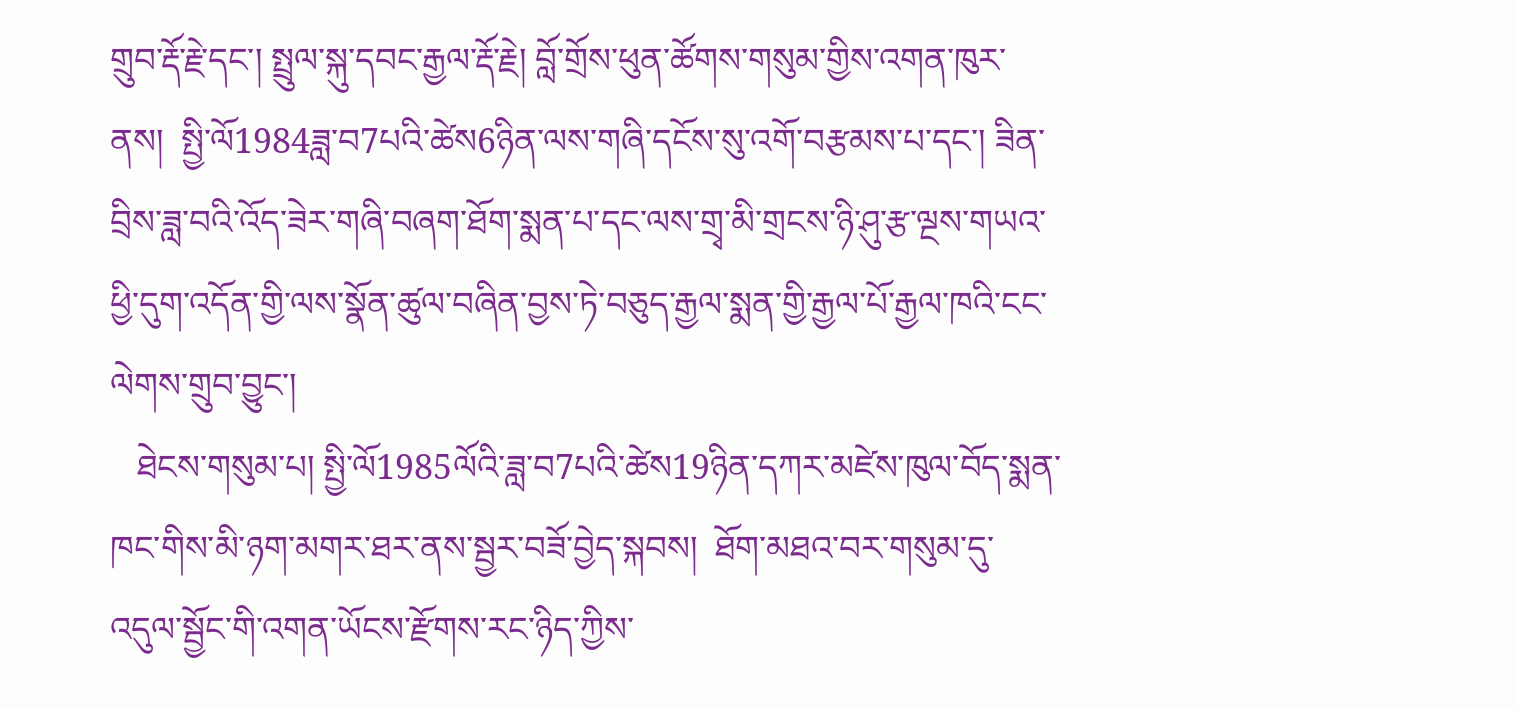གྲུབ་རྡོ་རྗེ་དང་། སྤྲུལ་སྐུ་དབང་རྒྱལ་རྡོ་རྗེ། བློ་གྲོས་ཕུན་ཚོགས་གསུམ་གྱིས་འགན་ཁུར་ནས།  སྤྱི་ལོ1984ཟླ་བ7པའི་ཚེས6ཉིན་ལས་གཞི་དངོས་སུ་འགོ་བརྩམས་པ་དང་། ཟིན་བྲིས་ཟླ་བའི་འོད་ཟེར་གཞི་བཞག་ཐོག་སྨན་པ་དང་ལས་གྲྭ་མི་གྲངས་ཉི་ཤུ་རྩ་ལྔས་གཡའ་ཕྱི་དུག་འདོན་གྱི་ལས་སྣོན་ཚུལ་བཞིན་བྱས་ཏེ་བཅུད་རྒྱལ་སྨན་གྱི་རྒྱལ་པོ་རྒྱལ་ཁའི་ངང་ལེགས་གྲུབ་བྱུང་།
   ཐེངས་གསུམ་པ། སྤྱི་ལོ1985ལོའི་ཟླ་བ7པའི་ཚེས19ཉིན་དཀར་མཛེས་ཁུལ་བོད་སྨན་ཁང་གིས་མི་ཉག་མགར་ཐར་ནས་སྦྱར་བཟོ་བྱེད་སྐབས།  ཐོག་མཐའ་བར་གསུམ་དུ་འདུལ་སྦྱོང་གི་འགན་ཡོངས་རྫོགས་རང་ཉིད་ཀྱིས་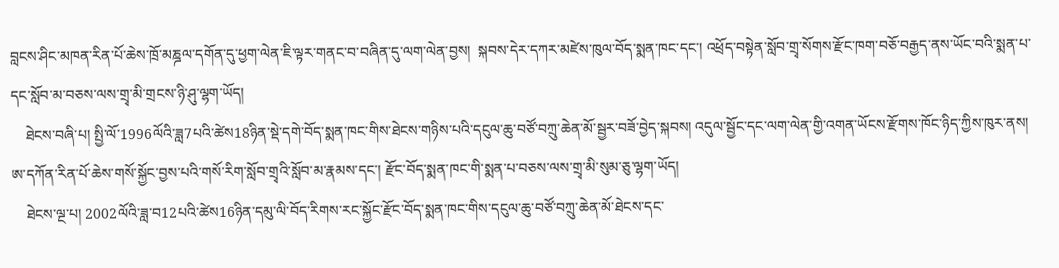བླངས་ཤིང་མཁན་རིན་པོ་ཆེས་ཁྲོ་མཎྜལ་དགོན་དུ་ཕྱག་ལེན་ཇི་ལྟར་གནང་བ་བཞིན་དུ་ལག་ལེན་བྱས།  སྐབས་དེར་དཀར་མཛེས་ཁུལ་བོད་སྨན་ཁང་དང་། འཕྲོད་བསྟེན་སློབ་གྲྭ་སོགས་རྫོང་ཁག་བཅོ་བརྒྱད་ནས་ཡོང་བའི་སྨན་པ་དང་སློབ་མ་བཅས་ལས་གྲྭ་མི་གྲངས་ཉི་ཤུ་ལྷག་ཡོད།
    ཐེངས་བཞི་པ། སྤྱི་ལོ་1996ལོའི་ཟླ7པའི་ཚེས18ཉིན་སྡེ་དགེ་བོད་སྨན་ཁང་གིས་ཐེངས་གཉིས་པའི་དངུལ་ཆུ་བཙོ་བཀྲུ་ཆེན་མོ་སྦྱར་བཟོ་བྱེད་སྐབས། འདུལ་སྦྱོང་དང་ལག་ལེན་གྱི་འགན་ཡོངས་རྫོགས་ཁོང་ཉིད་ཀྱིས་ཁུར་ནས། ཨ་དཀོན་རིན་པོ་ཆེས་གསོ་སྐྱོང་བྱས་པའི་གསོ་རིག་སློབ་གྲྭའི་སློབ་མ་རྣམས་དང་། རྫོང་བོད་སྨན་ཁང་གི་སྨན་པ་བཅས་ལས་གྲྭ་མི་སུམ་ཅུ་ལྷག་ཡོད།
    ཐེངས་ལྔ་པ། 2002ལོའི་ཟླ་བ12པའི་ཚེས16ཉིན་དམུ་ལི་བོད་རིགས་རང་སྐྱོང་རྫོང་བོད་སྨན་ཁང་གིས་དངུལ་ཆུ་བཙོ་བཀྲུ་ཆེན་མོ་ཐེངས་དང་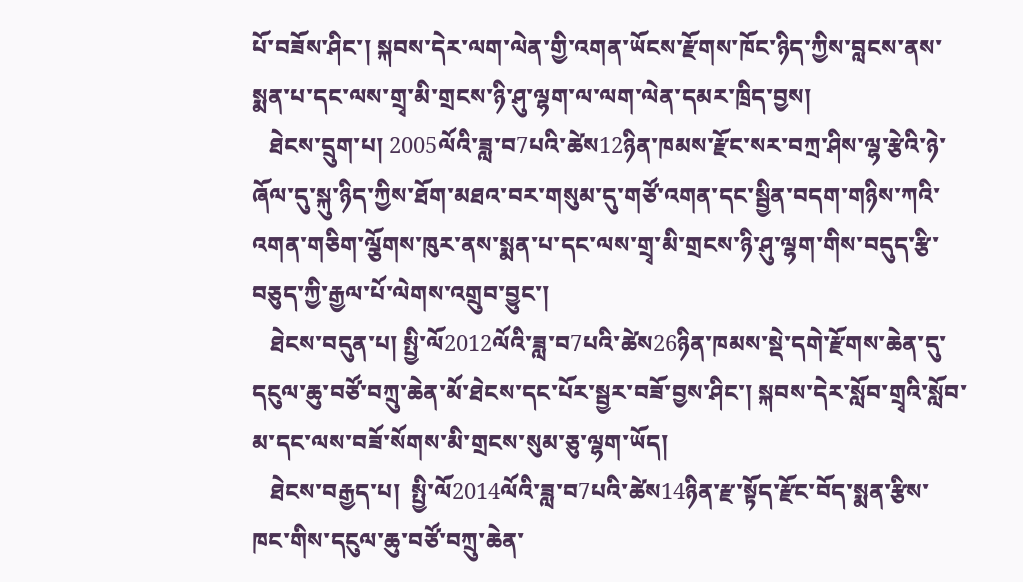པོ་བཟོས་ཤིང་། སྐབས་དེར་ལག་ལེན་གྱི་འགན་ཡོངས་རྫོགས་ཁོང་ཉིད་ཀྱིས་བླངས་ནས་སྨན་པ་དང་ལས་གྲྭ་མི་གྲངས་ཉི་ཤུ་ལྷག་ལ་ལག་ལེན་དམར་ཁྲིད་བྱས།
   ཐེངས་དྲུག་པ། 2005ལོའི་ཟླ་བ7པའི་ཚེས12ཉིན་ཁམས་རྫོང་སར་བཀྲ་ཤིས་ལྷ་རྩེའི་ཉེ་ཞོལ་དུ་སྐུ་ཉིད་ཀྱིས་ཐོག་མཐའ་བར་གསུམ་དུ་གཙོ་འགན་དང་སྦྱིན་བདག་གཉིས་ཀའི་འགན་གཅིག་ལྕོགས་ཁུར་ནས་སྨན་པ་དང་ལས་གྲྭ་མི་གྲངས་ཉི་ཤུ་ལྷག་གིས་བདུད་རྩི་བཅུད་ཀྱི་རྒྱལ་པོ་ལེགས་འགྲུབ་བྱུང་།
   ཐེངས་བདུན་པ། སྤྱི་ལོ2012ལོའི་ཟླ་བ7པའི་ཚེས26ཉིན་ཁམས་སྡེ་དགེ་རྫོགས་ཆེན་དུ་དངུལ་ཆུ་བཙོ་བཀྲུ་ཆེན་མོ་ཐེངས་དང་པོར་སྦྱར་བཟོ་བྱས་ཤིང་། སྐབས་དེར་སློབ་གྲྭའི་སློབ་མ་དང་ལས་བཟོ་སོགས་མི་གྲངས་སུམ་ཅུ་ལྷག་ཡོད།
   ཐེངས་བརྒྱད་པ།  སྤྱི་ལོ2014ལོའི་ཟླ་བ7པའི་ཚེས14ཉིན་རྫ་སྟོད་རྫོང་བོད་སྨན་རྩིས་ཁང་གིས་དངུལ་ཆུ་བཙོ་བཀྲུ་ཆེན་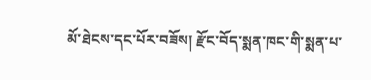མོ་ཐེངས་དང་པོར་བཟོས། རྫོང་བོད་སྨན་ཁང་གི་སྨན་པ་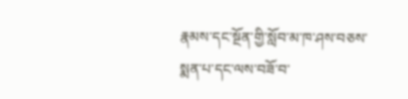རྣམས་དང་སྔོན་གྱི་སློབ་མ་ཁ་ཤས་བཅས་སྨན་པ་དང་ལས་བཟོ་བ་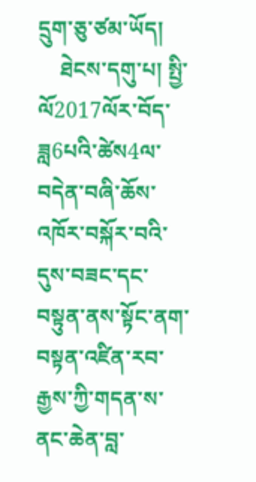དྲུག་ཅུ་ཙམ་ཡོད།
    ཐེངས་དགུ་པ། སྤྱི་ལོ2017ལོར་བོད་ཟླ6པའི་ཚེས4ལ་བདེན་བཞི་ཆོས་འཁོར་བསྐོར་བའི་དུས་བཟང་དང་བསྟུན་ནས་སྟོང་ནག་བསྟན་འཛིན་རབ་རྒྱས་ཀྱི་གདན་ས་ནང་ཆེན་བླ་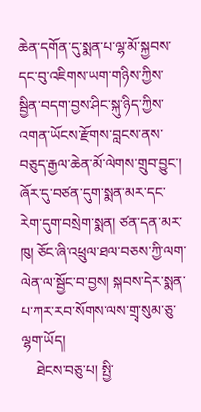ཆེན་དགོན་དུ་སྨན་པ་ལྷ་མོ་སྐྱབས་དང་བུ་འཇིགས་ཡག་གཉིས་ཀྱིས་སྦྱིན་བདག་བྱས་ཤིང་སྐུ་ཉིད་ཀྱིས་འགན་ཡོངས་རྫོགས་བླངས་ནས་བཅུད་རྒྱལ་ཆེན་མོ་ལེགས་གྲུབ་བྱུང་།   ཞོར་དུ་བཙན་དུག་སྨན་མར་དང་རེག་དུག་བསྲེག་སྨན། ཙན་དན་མར་ཁུ། ཅོང་ཞི་འཕྲུལ་ཐལ་བཅས་ཀྱི་ལག་ལེན་ལ་སྦྱོང་བ་བྱས། སྐབས་དེར་སྨན་པ་ཀར་རབ་སོགས་ལས་གྲྭ་སུམ་ཅུ་ལྷག་ཡོད།
    ཐེངས་བཅུ་པ། སྤྱི་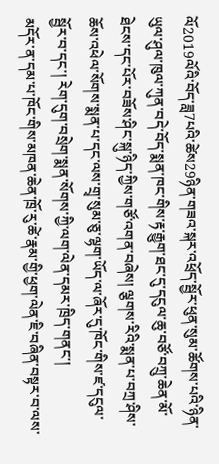ལོ2019ལོའི་བོད་ཟླ7པའི་ཚེས29ཉིན་གཟའ་སྐར་འཕྲོད་སྦྱོར་ཕུན་སུམ་ཚོགས་པའི་ཉིན་ཡུལ་ཤུལ་ཁུལ་ཀུན་བདེ་བོད་སྨན་ཁང་གིས་རྟ་རྒྱུག་ཐང་དུ་དངུལ་ཆུ་བཙོ་བཀྲུ་ཆེན་མོ་ཐེངས་དང་པོར་བཟོས་ཤིང་སྐུ་ཉིད་ཀྱིས་གཙོ་འགན་བཞེས། ལྕགས་རིའི་སྨན་པ་བཀྲ་ཤིས་ཆོས་འཕེལ་སོགས་སྨན་པ་དང་ལས་གྲྭ་སུམ་ཅུ་ལྷག་ཡོད་ལ་ཞོར་དུ་ཁོང་གིས་ཛ་དངུལ་སྦྱོར་བ་དང་། རེག་དུག་བསྲེག་སྨན་སོགས་ཀྱི་ལག་ལེན་དམར་ཁྲིད་གནང་།
མདོར་ན་དམ་པ་ཁོང་གིས་མཁན་ཆེན་ཁྲོ་རུ་ཚེ་རྣམ་གྱི་ཕྱག་ལེན་ཇི་བཞིན་བསྟར་བ་ལས་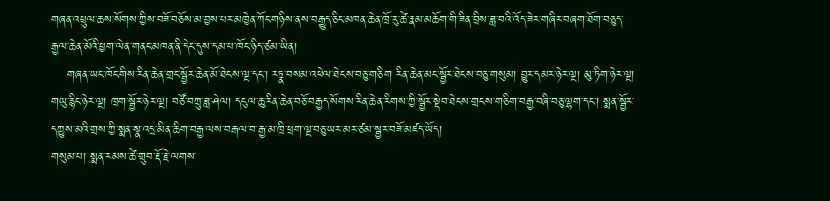གཞན་འཕྲུལ་ཆས་སོགས་ཀྱིས་བཟོ་བཅོས་མ་བྱས་པར་མཁྱེན་ཀོང་གཉིས་ནས་བརྒྱུད་ཅིང་མཁན་ཆེན་ཁྲོ་རུ་ཚེ་རྣམ་མཆོག་གི་ཟིན་བྲིས་ཟླ་བའི་འོད་ཟེར་གཞིར་བཞག་ཐོག་བཅུད་རྒྱལ་ཆེན་མོའི་ཕྱག་ལེན་གནང་མཁན་ནི་དེང་དུས་དམ་པ་ཁོང་ཉིད་ཙམ་ཡིན།
    གཞན་ཡང་ཁོང་གིས་རིན་ཆེན་གྲང་སྦྱོར་ཆེན་མོ་ཐེངས་ལྔ་དང་། རཏྣ་བསམ་འཕེལ་ཐེངས་བཅུ་གཅིག རིན་ཆེན་མང་སྦྱོར་ཐེངས་བཅུ་གསུམ། བྱུར་དམར་ཉེར་ལྔ། མུ་ཏིག་ཉེར་ལྔ། གཡུ་རྙིང་ཉེར་ལྔ། ཁྲག་སྦྱོར་ཉེར་ལྔ། བཙོ་བཀྲུ་ཟླ་ཤེལ། དངུལ་ཆུ་རིན་ཆེན་བཅོ་བརྒྱད་སོགས་རིན་ཆེན་རིགས་ཀྱི་སྦྱོར་སྡེབ་ཐེངས་གྲངས་གཅིག་བརྒྱ་བཞི་བཅུ་ལྷག་དང་། སྨན་སྦྱོར་དཀྱུས་མའི་གྲས་ཀྱི་སྨན་སྣ་འདྲ་མིན་ཆིག་བརྒྱ་ལས་བརྒལ་བ་རྒྱ་མ་ཁྲི་ཕྲག་ལྔ་བཅུ་ཡར་མར་ཙམ་སྦྱར་བཟོ་མཛད་ཡོད།
གསུམ་པ། སྨན་རམས་ཚེ་གྲུབ་རྡོ་རྗེ་ལགས་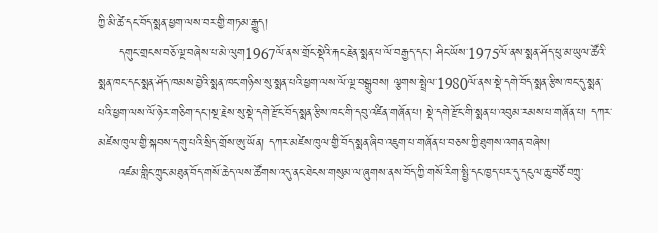ཀྱི་མི་ཚེ་དང་བོད་སྨན་ཕྱག་ལས་བར་གྱི་གཏམ་རྒྱུད།
     དགུང་གྲངས་བཅོ་ལྔ་བཞེས་པ་མེ་ལུག1967ལོ་ནས་གྲོང་སྡེའི་རྐང་རྗེན་སྨན་པ་ལོ་བརྒྱད་དང་། ཤིང་ཡོས་1975ལོ་ནས་སྨན་ཤོད་ཕུ་མ་ཡུལ་ཚོའི་སྨན་ཁང་དང་སྨན་ཤོད་ཁམས་བྱེའི་སྨན་ཁང་གཉིས་སུ་སྨན་པའི་ཕྱག་ལས་ལོ་ལྔ་བསྒྲུབས། ལྕགས་སྤྲེལ་1980ལོ་ནས་སྡེ་དགེ་བོད་སྨན་རྩིས་ཁང་དུ་སྨན་པའི་ཕྱག་ལས་ལོ་ཉེར་གཅིག་དང་།སྔ་རྗེས་སུ་སྡེ་དགེ་རྫོང་བོད་སྨན་རྩིས་ཁང་གི་དབུ་འཛིན་གཞོན་པ། སྡེ་དགེ་རྫོང་གི་སྨན་པ་འབུམ་རམས་པ་གཞོན་པ། དཀར་མཛེས་ཁུལ་གྱི་སྐབས་དགུ་པའི་སྲིད་གྲོས་ཨུ་ཡོན། དཀར་མཛེས་ཁུལ་གྱི་བོད་སྨན་ཞིབ་འཇུག་པ་གཞོན་པ་བཅས་ཀྱི་ཐུགས་འགན་བཞེས།
     འཛམ་གླིང་ཀྲུང་མཐུན་བོད་གསོ་ཆེད་ལས་ཚོགས་འདུ་ནང་ཐེངས་གསུམ་ལ་ཞུགས་ནས་བོད་ཀྱི་གསོ་རིག་སྤྱི་དང་ཁྱད་པར་དུ་དངུལ་ཆུ་བཙོ་བཀྲུ་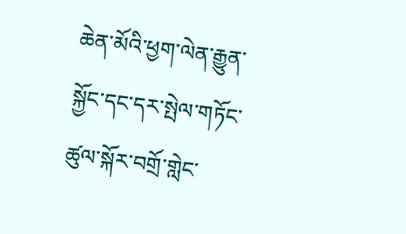ཆེན་མོའི་ཕྱག་ལེན་རྒྱུན་སྐྱོང་དང་དར་སྤེལ་གཏོང་ཚུལ་སྐོར་བགྲོ་གླེང་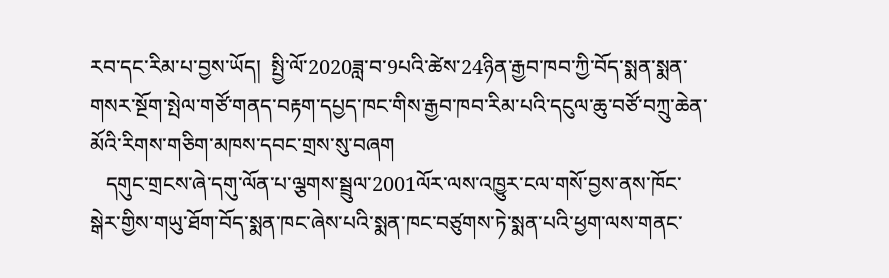རབ་དང་རིམ་པ་བྱས་ཡོད།  སྤྱི་ལོ་2020ཟླ་བ་9པའི་ཚེས་24ཉིན་རྒྱབ་ཁབ་ཀྱི་བོད་སྨན་སྨན་གསར་སྔོག་སྤེལ་གཙོ་གནད་བརྟག་དཔྱད་ཁང་གིས་རྒྱབ་ཁབ་རིམ་པའི་དངུལ་ཆུ་བཙོ་བཀྲུ་ཆེན་མོའི་རིགས་གཅིག་མཁས་དབང་གྲས་སུ་བཞག
   དགུང་གྲངས་ཞེ་དགུ་ལོན་པ་ལྕགས་སྦྲུལ་2001ལོར་ལས་འཁྱུར་ངལ་གསོ་བྱས་ནས་ཁོང་སྒེར་གྱིས་གཡུ་ཐོག་བོད་སྨན་ཁང་ཞེས་པའི་སྨན་ཁང་བཙུགས་ཏེ་སྨན་པའི་ཕྱག་ལས་གནང་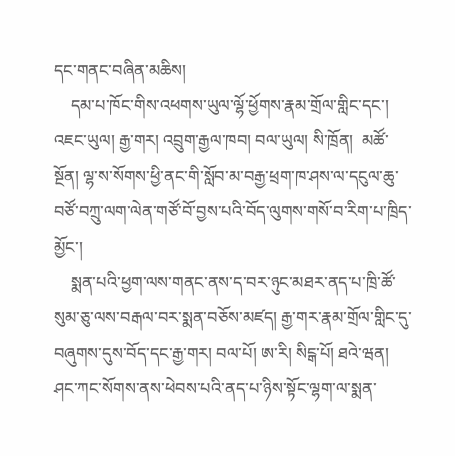དང་གནང་བཞིན་མཆིས།
    དམ་པ་ཁོང་གིས་འཕགས་ཡུལ་ལྷོ་ཕྱོགས་རྣམ་གྲོལ་གླིང་དང་། འཇང་ཡུལ། རྒྱ་གར། འབྲུག་རྒྱལ་ཁབ། བལ་ཡུལ། སི་ཁྲོན།  མཚོ་སྔོན། ལྷ་ས་སོགས་ཕྱི་ནང་གི་སློབ་མ་བརྒྱ་ཕྲག་ཁ་ཤས་ལ་དངུལ་ཆུ་བཙོ་བཀྲུ་ལག་ལེན་གཙོ་བོ་བྱས་པའི་བོད་ལུགས་གསོ་བ་རིག་པ་ཁྲིད་མྱོང་།
    སྨན་པའི་ཕྱག་ལས་གནང་ནས་ད་བར་ཉུང་མཐར་ནད་པ་ཁྲི་ཚོ་སུམ་ཅུ་ལས་བརྒལ་བར་སྨན་བཅོས་མཛད། རྒྱ་གར་རྣམ་གྲོལ་གླིང་དུ་བཞུགས་དུས་བོད་དང་རྒྱ་གར། བལ་པོ། ཨ་རི། སིངྒ་པོ། ཐའེ་ཝན། ཤང་ཀང་སོགས་ནས་ཕེབས་པའི་ནད་པ་ཉིས་སྟོང་ལྷག་ལ་སྨན་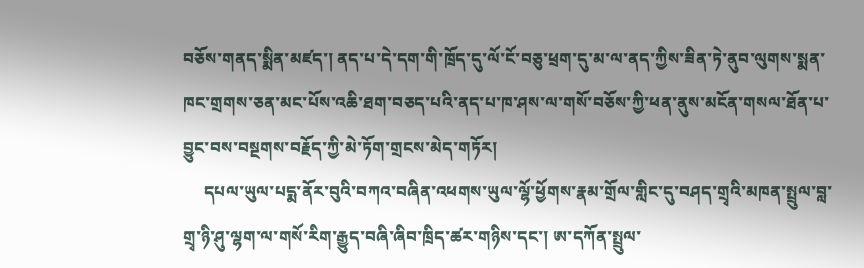བཅོས་གནད་སྨིན་མཛད་། ནད་པ་དེ་དག་གི་ཁྲོད་དུ་ལོ་ངོ་བཅུ་ཕྲག་དུ་མ་ལ་ནད་ཀྱིས་ཟིན་ཏེ་ནུབ་ལུགས་སྨན་ཁང་གྲགས་ཅན་མང་པོས་འཆི་ཐག་བཅད་པའི་ནད་པ་ཁ་ཤས་ལ་གསོ་བཅོས་ཀྱི་ཕན་ནུས་མངོན་གསལ་ཐོན་པ་བྱུང་བས་བསྔགས་བརྗོད་ཀྱི་མེ་ཏོག་གྲངས་མེད་གཏོར།
     དཔལ་ཡུལ་པདྨ་ནོར་བུའི་བཀའ་བཞིན་འཕགས་ཡུལ་ལྷོ་ཕྱོགས་རྣམ་གྲོལ་གླིང་དུ་བཤད་གྲྭའི་མཁན་སྤྲུལ་བླ་གྲྭ་ཉི་ཤུ་ལྷག་ལ་གསོ་རིག་རྒྱུད་བཞི་ཞིབ་ཁྲིད་ཚར་གཉིས་དང་། ཨ་དཀོན་སྤྲུལ་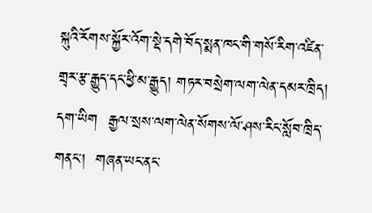སྐུའི་རོགས་སྐྱོར་འོག་སྡེ་དགེ་བོད་སྨན་ཁང་གི་གསོ་རིག་འཛིན་གྲྭར་རྩ་རྒྱུད་དང་ཕྱི་མ་རྒྱུད། གཏར་བསྲེག་ལག་ལེན་དམར་ཁྲིད། དག་ཡིག  རྒྱལ་སྲས་ལག་ལེན་སོགས་ལོ་ཤས་རིང་སློབ་ཁྲིད་གནང་།  གཞན་ཡང་ནང་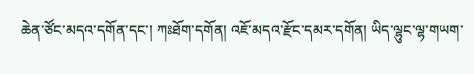ཆེན་ཙོང་མདའ་དགོན་དང་། ཀཿཐོག་དགོན། འཇོ་མདའ་རྫོང་དམར་དགོན། ཡིད་ལྷུང་ལྷ་གཡག་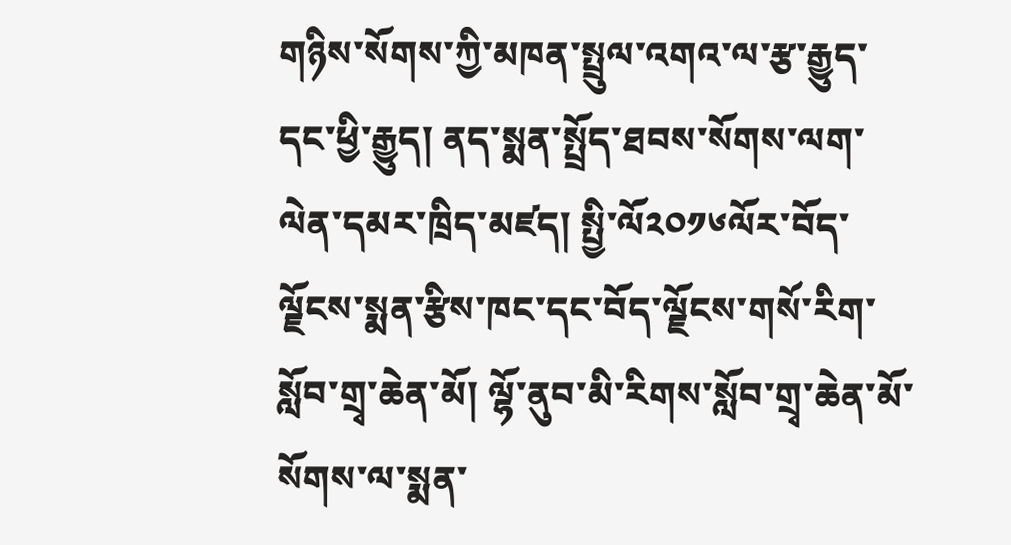གཉིས་སོགས་ཀྱི་མཁན་སྤྲུལ་འགའ་ལ་རྩ་རྒྱུད་དང་ཕྱི་རྒྱུད། ནད་སྨན་སྤྲོད་ཐབས་སོགས་ལག་ལེན་དམར་ཁྲིད་མཛད། སྤྱི་ལོ༢༠༡༦ལོར་བོད་ལྗོངས་སྨན་རྩིས་ཁང་དང་བོད་ལྗོངས་གསོ་རིག་སློབ་གྲྭ་ཆེན་མོ། ལྷོ་ནུབ་མི་རིགས་སློབ་གྲྭ་ཆེན་མོ་སོགས་ལ་སྨན་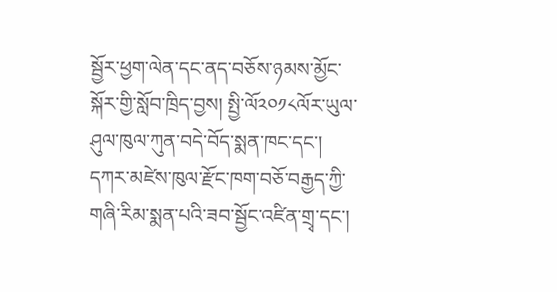སྦྱོར་ཕྱག་ལེན་དང་ནད་བཅོས་ཉམས་མྱོང་སྐོར་གྱི་སློབ་ཁྲིད་བྱས། སྤྱི་ལོ༢༠༡༨ལོར་ཡུལ་ཤུལ་ཁུལ་ཀུན་བདེ་བོད་སྨན་ཁང་དང་། དཀར་མཛེས་ཁུལ་རྫོང་ཁག་བཅོ་བརྒྱད་ཀྱི་གཞི་རིམ་སྨན་པའི་ཟབ་སྦྱོང་འཛིན་གྲྭ་དང་།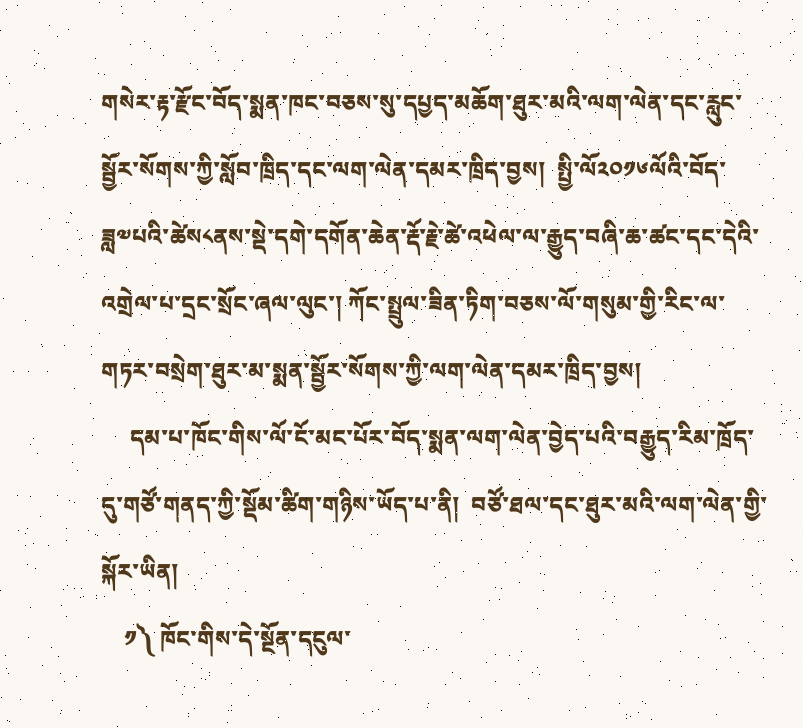གསེར་རྟ་རྫོང་བོད་སྨན་ཁང་བཅས་སུ་དཔྱད་མཆོག་ཐུར་མའི་ལག་ལེན་དང་རླུང་སྦྱོར་སོགས་ཀྱི་སློབ་ཁྲིད་དང་ལག་ལེན་དམར་ཁྲིད་བྱས།  སྤྱི་ལོ༢༠༡༦ལོའི་བོད་ཟླ༧པའི་ཚེས༨ནས་སྡེ་དགེ་དགོན་ཆེན་རྡོ་རྗེ་ཚེ་འཕེལ་ལ་རྒྱུད་བཞི་ཆ་ཚང་དང་དེའི་འགྲེལ་པ་དྲང་སྲོང་ཞལ་ལུང་། ཀོང་སྤྲུལ་ཟིན་ཏིག་བཅས་ལོ་གསུམ་གྱི་རིང་ལ་གཏར་བསྲེག་ཐུར་མ་སྨན་སྦྱོར་སོགས་ཀྱི་ལག་ལེན་དམར་ཁྲིད་བྱས།
     དམ་པ་ཁོང་གིས་ལོ་ངོ་མང་པོར་བོད་སྨན་ལག་ལེན་བྱེད་པའི་བརྒྱུད་རིམ་ཁྲོད་དུ་གཙོ་གནད་ཀྱི་སྡོམ་ཚིག་གཉིས་ཡོད་པ་ནི།  བཙོ་ཐལ་དང་ཐུར་མའི་ལག་ལེན་གྱི་སྐོར་ཡིན།
    ༡༽ ཁོང་གིས་དེ་སྔོན་དངུལ་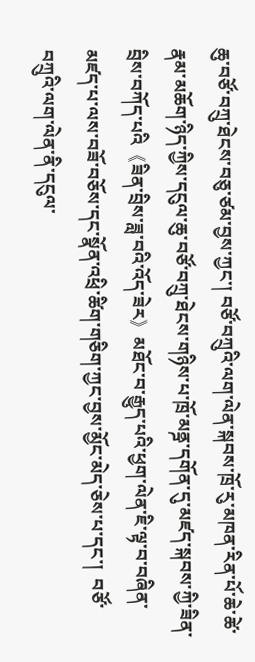ཆུ་བཙོ་བཀྲུ་ཐེངས་བཅུ་ཙམ་བྱས་ཀྱང་། བཙོ་བཀྲུའི་ལག་ལེན་སྐབས་ཁྲོ་རུ་མཁན་རིན་པོ་ཆེ་ཚེ་རྣམ་མཆོག་ཉིད་ཀྱིས་དངུལ་ཆུ་བཙོ་བཀྲུ་ཐེངས་གཉིས་པ་ཁྲོ་མནྜ་དགོན་དུ་མཛད་སྐབས་ཀྱི་ཟིན་བྲིས་བཀོད་པའི《ཟིན་བྲིས་ཟླ་བའི་འོད་ཟེར》མཐོང་བ་རྒྱུད་པའི་ཕྱག་ལེན་ཇི་ལྟ་བ་བཞིན་མཛད་པ་ལས་བཟོ་བཅོས་དང་སྣོན་འཕྲི་ཚིག་གཅིག་ཀྱང་བྱས་མྱོང་མེད་ཅེས་པ་དང་།  བཙོ་བཀྲུའི་ལག་ལེན་ནི་དངུལ་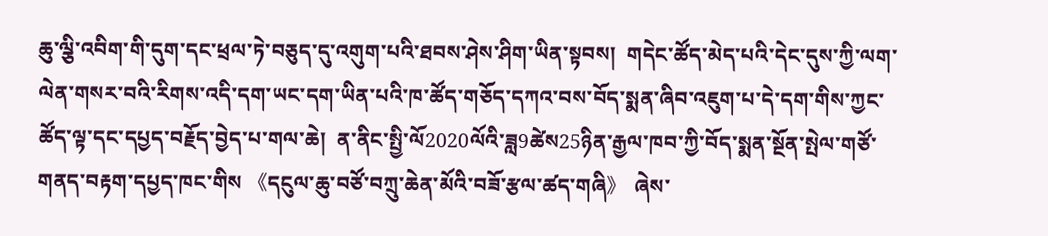ཆུ་ལྕི་འབིག་གི་དུག་དང་ཕྲལ་ཏེ་བཅུད་དུ་འགུག་པའི་ཐབས་ཤེས་ཤིག་ཡིན་སྟབས།  གདེང་ཚོད་མེད་པའི་དེང་དུས་ཀྱི་ལག་ལེན་གསར་བའི་རིགས་འདི་དག་ཡང་དག་ཡིན་པའི་ཁ་ཚོད་གཅོད་དཀའ་བས་བོད་སྨན་ཞིབ་འཇུག་པ་དེ་དག་གིས་ཀྱང་ཚོད་ལྟ་དང་དཔྱད་བརྗོད་བྱེད་པ་གལ་ཆེ།  ན་ནིང་སྤྱི་ལོ2020ལོའི་ཟླ9ཚེས25ཉིན་རྒྱལ་ཁབ་ཀྱི་བོད་སྨན་སྔོན་སྤེལ་གཙོ་གནད་བརྟག་དཔྱད་ཁང་གིས 《དངུལ་ཆུ་བཙོ་བཀྲུ་ཆེན་མོའི་བཟོ་རྩལ་ཚད་གཞི》  ཞེས་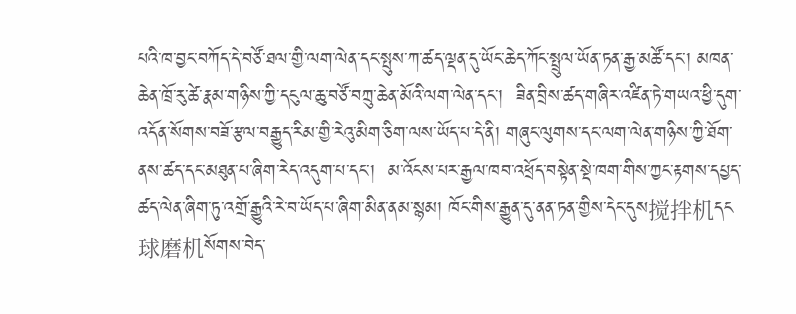པའི་ཁ་བྱང་བཀོད་དེ་བཙོ་ཐལ་གྱི་ལག་ལེན་དང་སྤུས་ཀ་ཚད་ལྡན་དུ་ཡོང་ཆེད་ཀོང་སྤྲུལ་ཡོན་ཏན་རྒྱ་མཚོ་དང་། མཁན་ཆེན་ཁྲོ་རུ་ཚེ་རྣམ་གཉིས་ཀྱི་དངུལ་ཆུ་བཙོ་བཀྲུ་ཆེན་མོའི་ལག་ལེན་དང་།  ཟིན་བྲིས་ཚད་གཞིར་འཛིན་ཏེ་གཡའ་ཕྱི་དུག་འདོན་སོགས་བཟོ་རྩལ་བརྒྱུད་རིམ་གྱི་རེའུ་མིག་ཅིག་ལས་ཡོད་པ་དེ་ནི། གཞུང་ལུགས་དང་ལག་ལེན་གཉིས་ཀྱི་ཐོག་ནས་ཚད་དང་མཐུན་པ་ཞིག་རེད་འདུག་པ་དང་།  མ་འོངས་པར་རྒྱལ་ཁབ་འཕྲོད་བསྟེན་སྡེ་ཁག་གིས་ཀྱང་རྟགས་དཔྱད་ཚད་ལེན་ཞིག་ཏུ་འགྲོ་རྒྱུའི་རེ་བ་ཡོད་པ་ཞིག་མིན་ནམ་སྙམ། ཁོང་གིས་རྒྱུན་དུ་ནན་ཏན་གྱིས་དེང་དུས搅拌机དང球磨机སོགས་བེད་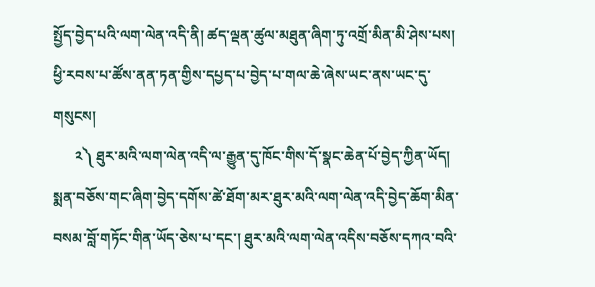སྤྱོད་བྱེད་པའི་ལག་ལེན་འདི་ནི། ཚད་ལྡན་ཚུལ་མཐུན་ཞིག་ཏུ་འགྲོ་མིན་མི་ཤེས་པས། ཕྱི་རབས་པ་ཚོས་ནན་ཏན་གྱིས་དཔྱད་པ་བྱེད་པ་གལ་ཆེ་ཞེས་ཡང་ནས་ཡང་དུ་གསུངས།
      ༢༽ ཐུར་མའི་ལག་ལེན་འདི་ལ་རྒྱུན་དུ་ཁོང་གིས་དོ་སྣང་ཆེན་པོ་བྱེད་ཀྱིན་ཡོད།  སྨན་བཅོས་གང་ཞིག་བྱེད་དགོས་ཚེ་ཐོག་མར་ཐུར་མའི་ལག་ལེན་འདི་བྱེད་ཆོག་མིན་བསམ་བློ་གཏོང་གིན་ཡོད་ཅེས་པ་དང་། ཐུར་མའི་ལག་ལེན་འདིས་བཅོས་དཀའ་བའི་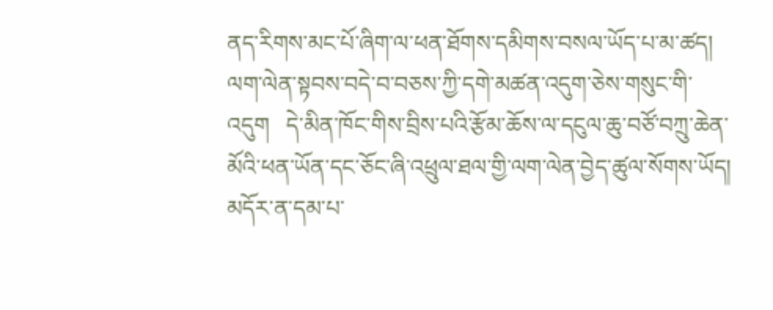ནད་རིགས་མང་པོ་ཞིག་ལ་ཕན་ཐོགས་དམིགས་བསལ་ཡོད་པ་མ་ཚད།  ལག་ལེན་སྟབས་བདེ་བ་བཅས་ཀྱི་དགེ་མཚན་འདུག་ཅེས་གསུང་གི་འདུག   དེ་མིན་ཁོང་གིས་བྲིས་པའི་རྩོམ་ཆོས་ལ་དངུལ་ཆུ་བཙོ་བཀྲུ་ཆེན་མོའི་ཕན་ཡོན་དང་ཅོང་ཞི་འཕྲུལ་ཐལ་གྱི་ལག་ལེན་བྱེད་ཚུལ་སོགས་ཡོད། མདོར་ན་དམ་པ་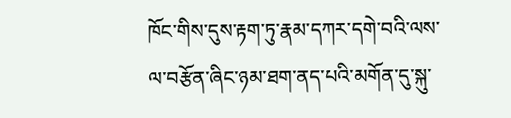ཁོང་གིས་དུས་རྟག་ཏུ་རྣམ་དཀར་དགེ་བའི་ལས་ལ་བརྩོན་ཞིང་ཉམ་ཐག་ནད་པའི་མགོན་དུ་སྐུ་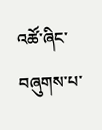འཚོ་ཞིང་བཞུགས་པ་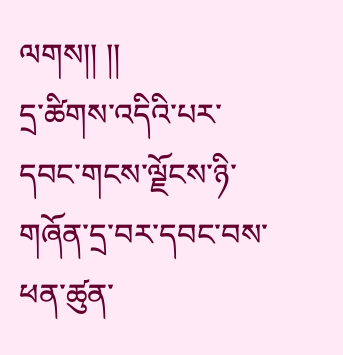ལགས།། །།
དྲ་ཚིགས་འདིའི་པར་དབང་གངས་ལྗོངས་ཉི་གཞོན་དྲ་བར་དབང་བས་ཕན་ཚུན་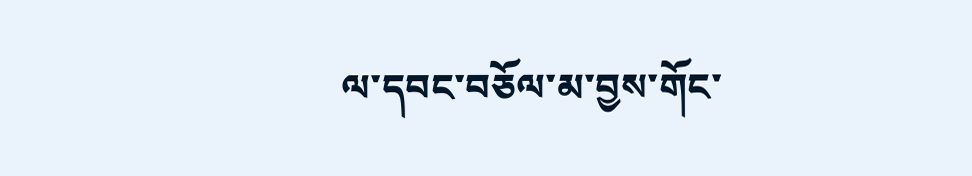ལ་དབང་བཅོལ་མ་བྱས་གོང་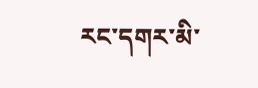རང་དགར་མི་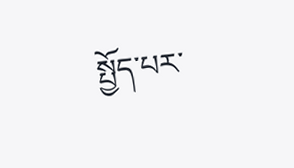སྤྱོད་པར་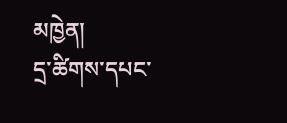མཁྱེན།
དྲ་ཚིགས་དཔང་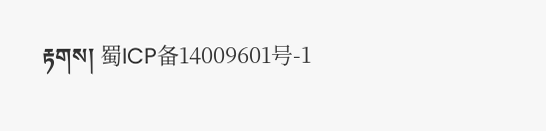རྟགས། 蜀ICP备14009601号-1